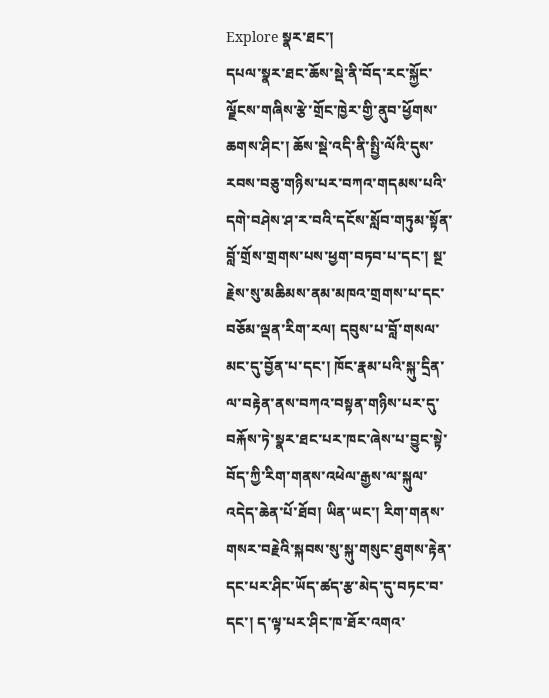Explore སྣར་ཐང་།
དཔལ་སྣར་ཐང་ཆོས་སྡེ་ནི་བོད་རང་སྐྱོང་ལྗོངས་གཞིས་རྩེ་གྲོང་ཁྱེར་གྱི་ནུབ་ཕྱོགས་ཆགས་ཤིང་། ཆོས་སྡེ་འདི་ནི་སྤྱི་ལོའི་དུས་རབས་བཅུ་གཉིས་པར་བཀའ་གདམས་པའི་དགེ་བཤེས་ཤ་ར་བའི་དངོས་སློབ་གཏུམ་སྟོན་བློ་གྲོས་གྲགས་པས་ཕྱག་བཏབ་པ་དང་། སྔ་རྗེས་སུ་མཆིམས་ནམ་མཁའ་གྲགས་པ་དང་བཅོམ་ལྡན་རིག་རལ། དབུས་པ་བློ་གསལ་མང་དུ་བྱོན་པ་དང་། ཁོང་རྣམ་པའི་སྐུ་དྲིན་ལ་བརྟེན་ནས་བཀའ་བསྟན་གཉིས་པར་དུ་བརྐོས་ཏེ་སྣར་ཐང་པར་ཁང་ཞེས་པ་བྱུང་སྟེ་བོད་ཀྱི་རིག་གནས་འཕེལ་རྒྱས་ལ་སྐུལ་འདེད་ཆེན་པོ་ཐོབ། ཡིན་ཡང་། རིག་གནས་གསར་བརྗེའི་སྐབས་སུ་སྐུ་གསུང་ཐུགས་རྟེན་དང་པར་ཤིང་ཡོད་ཚད་རྩ་མེད་དུ་བཏང་བ་དང་། ད་ལྟ་པར་ཤིང་ཁ་ཐོར་འགའ་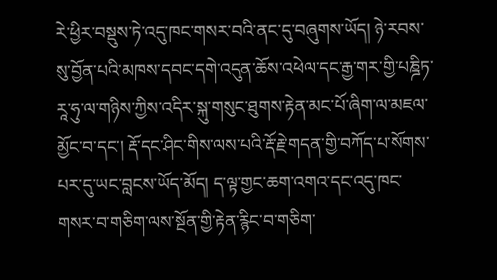རེ་ཕྱིར་བསྡུས་ཏེ་འདུ་ཁང་གསར་བའི་ནང་དུ་བཞུགས་ཡོད། ཉེ་རབས་སུ་བྱོན་པའི་མཁས་དབང་དགེ་འདུན་ཆོས་འཕེལ་དང་རྒྱ་གར་གྱི་པཎྜིཏ་རཱ་ཧུ་ལ་གཉིས་ཀྱིས་འདིར་སྐུ་གསུང་ཐུགས་རྟེན་མང་པོ་ཞིག་ལ་མཇལ་མྱོང་བ་དང་། རྡོ་དང་ཤིང་གིས་ལས་པའི་རྡོ་རྗེ་གདན་གྱི་བཀོད་པ་སོགས་པར་དུ་ཡང་བླངས་ཡོད་མོད། ད་ལྟ་གྱང་ཆག་འགའ་དང་འདུ་ཁང་གསར་བ་གཅིག་ལས་སྔོན་གྱི་རྟེན་རྙིང་བ་གཅིག་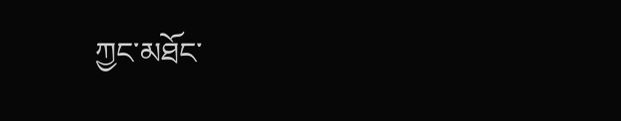ཀྱང་མཐོང་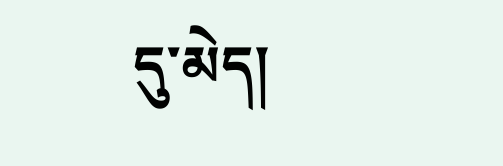དུ་མེད།